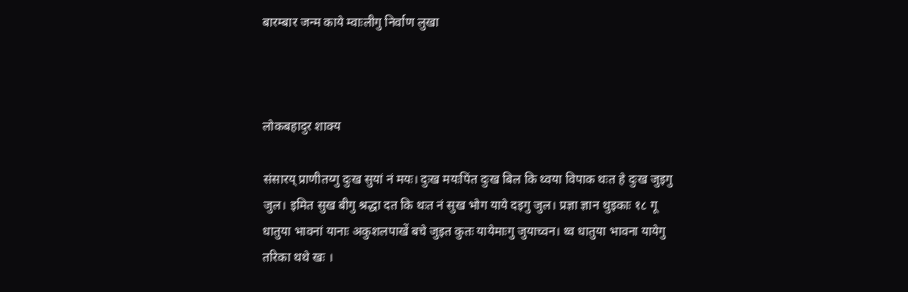बारम्बार जन्म काये म्वाःलीगु निर्वाण लुखा



लोकबहादुर शाक्य

संसारय् प्राणीतय्गु दुःख सुयां नं मयः। दुःख मयःपिंत दुःख बिल कि थ्वया विपाक थःत हे दुःख जुइगु जुल। इमित सुख बीगु श्रद्धा दत कि थःत नं सुख भोग याये दइगु जुल। प्रज्ञा ज्ञान थुइकाः १८ गू धातुया भावनां यानाः अकुशलपाखें बचे जुइत कुतः यायेमाःगु जुयाच्वन। थ्व धातुया भावना यायेगु तरिका थथे खः ।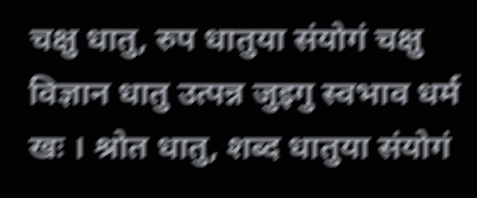चक्षु धातु, रुप धातुया संयोगं चक्षु विज्ञान धातु उत्पन्न जुइगु स्वभाव धर्म खः । श्रोत धातु, शब्द धातुया संयोगं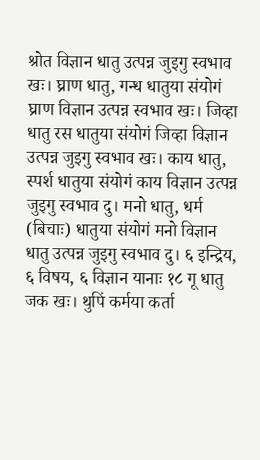श्रोत विज्ञान धातु उत्पन्न जुइगु स्वभाव खः। घ्राण धातु, गन्ध धातुया संयोगं घ्राण विज्ञान उत्पन्न स्वभाव खः। जिव्हा धातु रस धातुया संयोगं जिव्हा विज्ञान उत्पन्न जुइगु स्वभाव खः। काय धातु, स्पर्श धातुया संयोगं काय विज्ञान उत्पन्न जुइगु स्वभाव दु। मनो धातु, धर्म (बिचाः) धातुया संयोगं मनो विज्ञान धातु उत्पन्न जुइगु स्वभाव दु। ६ इन्द्रिय, ६ विषय, ६ विज्ञान यानाः १८ गू धातु जक खः। थुपिं कर्मया कर्ता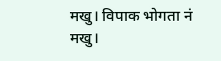मखु। विपाक भोगता नं मखु।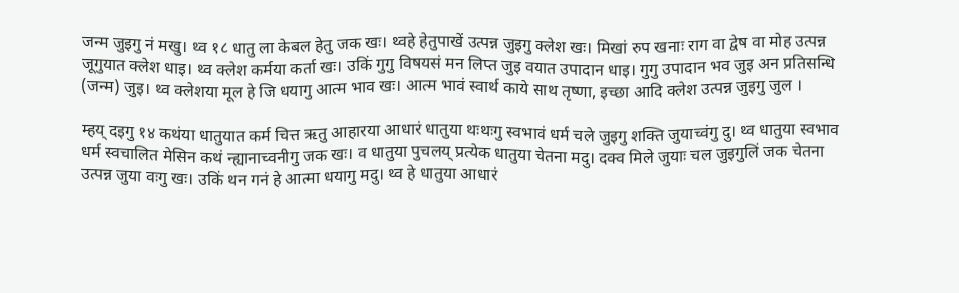जन्म जुइगु नं मखु। थ्व १८ धातु ला केबल हेतु जक खः। थ्वहे हेतुपाखें उत्पन्न जुइगु क्लेश खः। मिखां रुप खनाः राग वा द्वेष वा मोह उत्पन्न जूगुयात क्लेश धाइ। थ्व क्लेश कर्मया कर्ता खः। उकिं गुगु विषयसं मन लिप्त जुइ वयात उपादान धाइ। गुगु उपादान भव जुइ अन प्रतिसन्धि (जन्म) जुइ। थ्व क्लेशया मूल हे जि धयागु आत्म भाव खः। आत्म भावं स्वार्थ काये साथ तृष्णा, इच्छा आदि क्लेश उत्पन्न जुइगु जुल ।

म्हय् दइगु १४ कथंया धातुयात कर्म चित्त ऋतु आहारया आधारं धातुया थःथःगु स्वभावं धर्म चले जुइगु शक्ति जुयाच्वंगु दु। थ्व धातुया स्वभाव धर्म स्वचालित मेसिन कथं न्ह्यानाच्वनीगु जक खः। व धातुया पुचलय् प्रत्येक धातुया चेतना मदु। दक्व मिले जुयाः चल जुइगुलिं जक चेतना उत्पन्न जुया वःगु खः। उकिं थन गनं हे आत्मा धयागु मदु। थ्व हे धातुया आधारं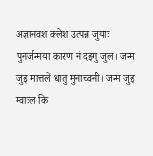अज्ञानवश क्लेश उत्पन्न जुयाः पुनर्जन्मया कारण नं दइगु जुल। जन्म जुइ मात्तलें धातु मुनाच्वनी। जन्म जुइ म्वाःल कि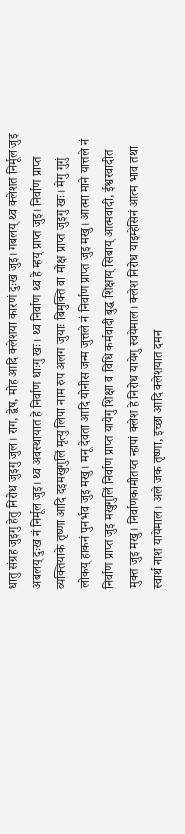धातु संग्रह जुइगु हेतु निरोध जुइगु जुल। राग, द्वेष, मोह आदि क्लेशया कारणं दुःख जुइ। गबलय् थ्व क्लेशत निर्मूल जुइ अबलय् दुःख नं निर्मूल जुइ। थ्व अवस्थायात हे निर्वाण धाःगु खः। थ्व निर्वाण थ्व हे म्हय् प्राप्त जुइ। निर्वाण प्राप्त व्यक्तियाके तृष्णा आदि दइमखुगुलिं मृत्यु लिपा नाम रुप अलग जुयाः बिमुक्ति वा मोक्ष प्राप्त जुइगु खः। मेगु गुगुं लोकय् हाकनं पुनर्भव जुइ मखु। मनू देवता आदि योनीस जन्म जुत्तले नं निर्वाण प्राप्त जुइ मखु। आत्मा माने यात्तले नं निर्वाण प्राप्त जुइ मखुगुलिं निर्वाण प्राप्त यायेगु शिक्षा व विधि कर्मवादी बुद्ध शिक्षाय् सिबाय् आत्मवादी, ईश्वरवादीत मुक्त जुइ मखु। निर्वाणकामीतय्त न्हापां क्लेश हे निरोध यायेगु स्वयेमाल। क्लेश निरोध याइम्हेसिनं आत्म भाव तथा स्वार्थ नाश यायेमाल। अले जक तृष्णा, इच्छा आदि क्लेशयात दमन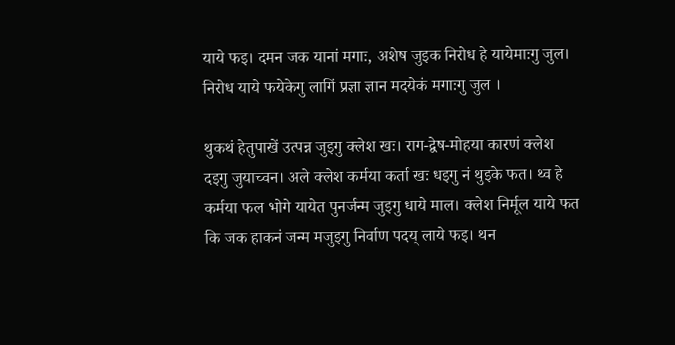याये फइ। दमन जक यानां मगाः, अशेष जुइक निरोध हे यायेमाःगु जुल। निरोध याये फयेकेगु लागिं प्रज्ञा ज्ञान मदयेकं मगाःगु जुल ।

थुकथं हेतुपाखें उत्पन्न जुइगु क्लेश खः। राग-द्वेष-मोहया कारणं क्लेश दइगु जुयाच्वन। अले क्लेश कर्मया कर्ता खः धइगु नं थुइके फत। थ्व हे कर्मया फल भोगे यायेत पुनर्जन्म जुइगु धाये माल। क्लेश निर्मूल याये फत कि जक हाकनं जन्म मजुइगु निर्वाण पदय् लाये फइ। थन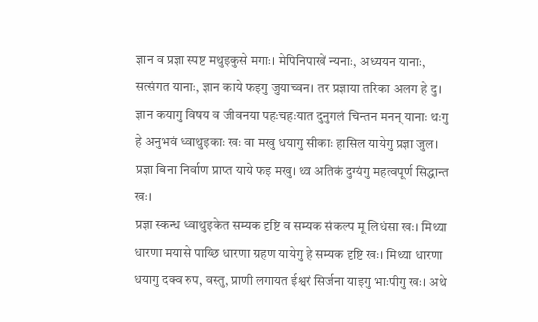ज्ञान व प्रज्ञा स्पष्ट मथुइकुसे मगाः। मेपिनिपाखें न्यनाः, अध्ययन यानाः, सत्संगत यानाः, ज्ञान काये फइगु जुयाच्वन। तर प्रज्ञाया तरिका अलग हे दु। ज्ञान कयागु विषय व जीवनया पहःचहःयात दुनुगलं चिन्तन मनन् यानाः थःगु हे अनुभवं ध्वाथुइकाः खः वा मखु धयागु सीकाः हासिल यायेगु प्रज्ञा जुल। प्रज्ञा बिना निर्वाण प्राप्त याये फइ मखु। थ्व अतिकं दुग्यंगु महत्वपूर्ण सिद्धान्त खः।
प्रज्ञा स्कन्ध ध्वाथुइकेत सम्यक दृष्टि व सम्यक संकल्प मू लिधंसा खः। मिथ्या धारणा मयासे पाय्छि धारणा ग्रहण यायेगु हे सम्यक दृष्टि खः। मिथ्या धारणा धयागु दक्व रुप, वस्तु, प्राणी लगायत ईश्वरं सिर्जना याइगु भाःपीगु खः। अथे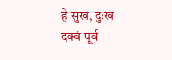हे सुख, दुःख दक्वं पूर्व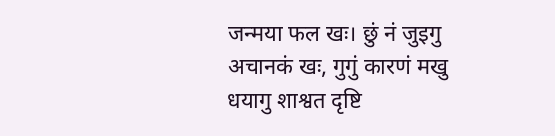जन्मया फल खः। छुं नं जुइगु अचानकं खः, गुगुं कारणं मखु धयागु शाश्वत दृष्टि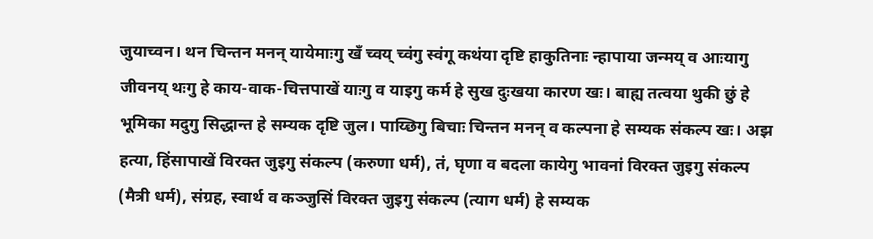जुयाच्वन। थन चिन्तन मनन् यायेमाःगु खँ च्वय् च्वंगु स्वंगू कथंया दृष्टि हाकुतिनाः न्हापाया जन्मय् व आःयागु जीवनय् थःगु हे काय-वाक-चित्तपाखें याःगु व याइगु कर्म हे सुख दुःखया कारण खः। बाह्य तत्वया थुकी छुं हे भूमिका मदुगु सिद्धान्त हे सम्यक दृष्टि जुल। पाय्छिगु बिचाः चिन्तन मनन् व कल्पना हे सम्यक संकल्प खः। अझ हत्या, हिंसापाखें विरक्त जुइगु संकल्प (करुणा धर्म), तं, घृणा व बदला कायेगु भावनां विरक्त जुइगु संकल्प (मैत्री धर्म), संग्रह, स्वार्थ व कञ्जुसिं विरक्त जुइगु संकल्प (त्याग धर्म) हे सम्यक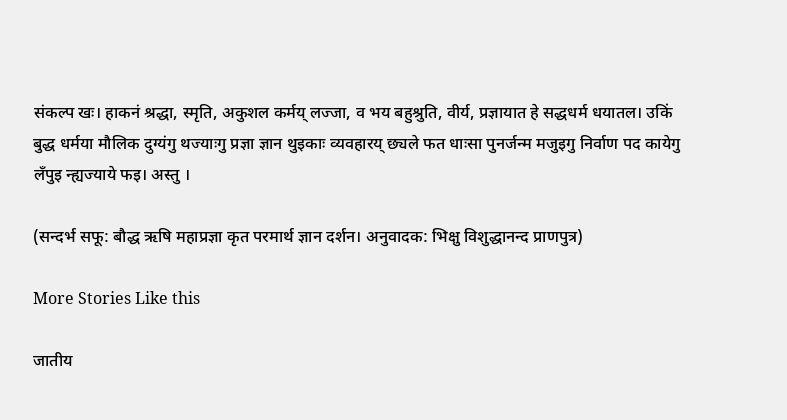संकल्प खः। हाकनं श्रद्धा, स्मृति, अकुशल कर्मय् लज्जा, व भय बहुश्रुति, वीर्य, प्रज्ञायात हे सद्धधर्म धयातल। उकिं बुद्ध धर्मया मौलिक दुग्यंगु थज्याःगु प्रज्ञा ज्ञान थुइकाः व्यवहारय् छ्यले फत धाःसा पुनर्जन्म मजुइगु निर्वाण पद कायेगु लँपुइ न्ह्यज्याये फइ। अस्तु ।

(सन्दर्भ सफू: बौद्ध ऋषि महाप्रज्ञा कृत परमार्थ ज्ञान दर्शन। अनुवादक: भिक्षु विशुद्धानन्द प्राणपुत्र)

More Stories Like this

जातीय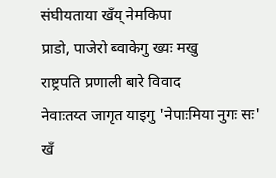संघीयताया खँय् नेमकिपा
प्राडो, पाजेरो ब्वाकेगु ख्यः मखु
राष्ट्रपति प्रणाली बारे विवाद
नेवाःतय्त जागृत याइगु 'नेपाःमिया नुगः सः'
खँ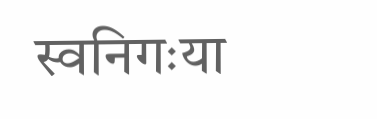स्वनिगःया